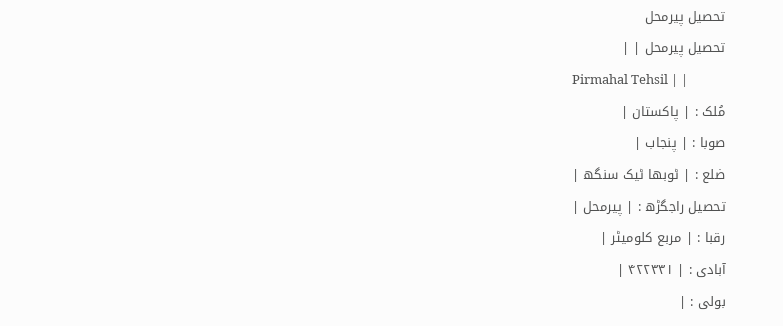تحصیل پیرمحل
تحصیل پیرمحل | |
Pirmahal Tehsil | |
مُلک : | پاکستان |
صوبا : | پنجاب |
ضلع : | ٹوبھا ٹیک سنگھ |
تحصیل راجگڑھ : | پیرمحل |
رقبا : | مربع کلومیٹر |
آبادی : | ۴۲۲۳۳۱ |
بولی : |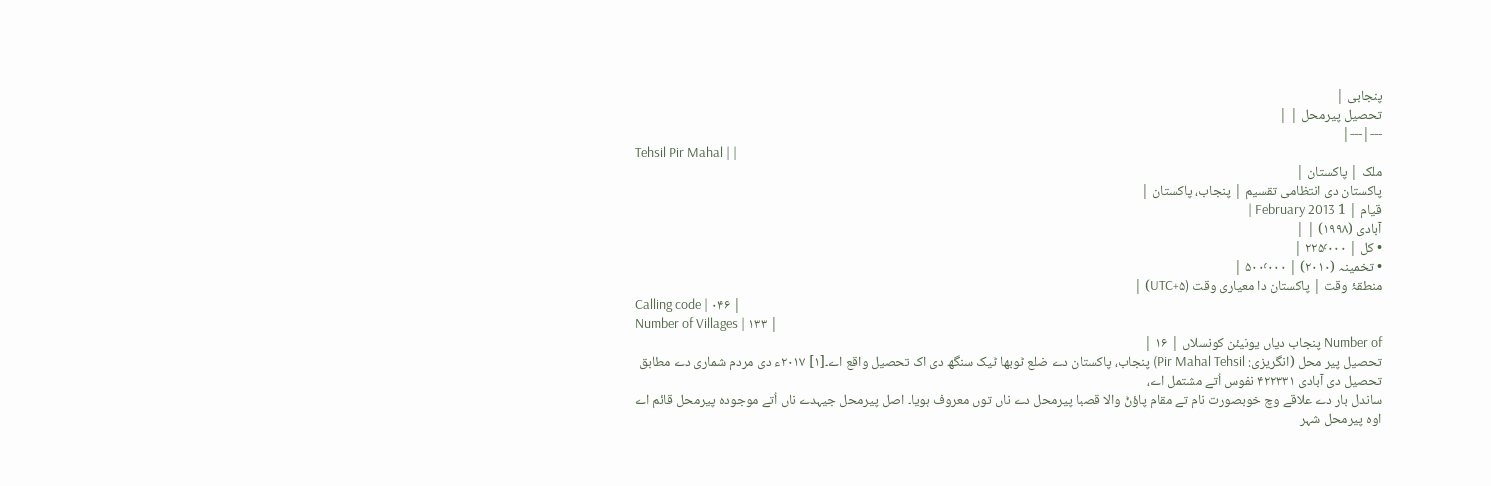پنجابی |
تحصیل پیرمحل | |
---|---|
Tehsil Pir Mahal | |
ملک | پاکستان |
پاکستان دی انتظامی تقسیم | پنجاب، پاکستان |
قیام | 1 February 2013 |
آبادی (۱۹۹۸) | |
• کل | ۲۲۵٬۰۰۰ |
• تخمینہ (۲۰۱۰) | ۵۰۰٬۰۰۰ |
منطقۂ وقت | پاکستان دا معیاری وقت (UTC+۵) |
Calling code | ۰۴۶ |
Number of Villages | ۱۳۳ |
Number of پنجاب دیاں یونیئن کونسلاں | ۱۶ |
تحصیل پیر محل (انگریزی: Pir Mahal Tehsil) پنجاب، پاکستان دے ضلع ٹوبھا ٹیک سنگھ دی اک تحصیل واقع اے۔[۱] ۲۰۱٧ء دی مردم شماری دے مطابق تحصیل دی آبادی ۴۲۲۳۳۱ نفوس اُتے مشتمل اے،
ساندل بار دے علاقے وچ خوبصورت نام تے مقام پاؤݨ والا قصبا پیرمحل دے ناں توں معروف ہويا۔ اصل پیرمحل جیہدے ناں اُتے موجودہ پیرمحل قائم اے اوہ پیرمحل شہر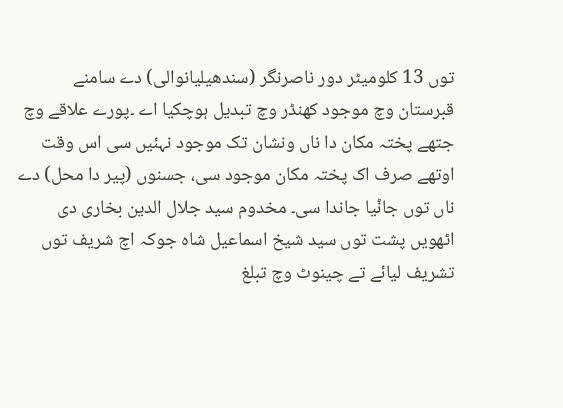توں 13 کلومیٹر دور ناصرنگر (سندھیلیانوالی) دے سامنے قبرستان وچ موجود کھنڈر وچ تبدیل ہوچکيا اے ۔پورے علاقے وچ جتھے پختہ مکان دا ناں ونشان تک موجود نہئیں سی اس وقت اوتھے صرف اک پختہ مکان موجود سی، جسنوں (پیر دا محل) دے ناں توں جاݨیا جاندا سی۔ مخدوم سید جلال الدین بخاری دی اٹھويں پشت توں سید شیخ اسماعیل شاہ جوکہ اچ شریف توں تشریف لیائے تے چینوٹ وچ تبلغ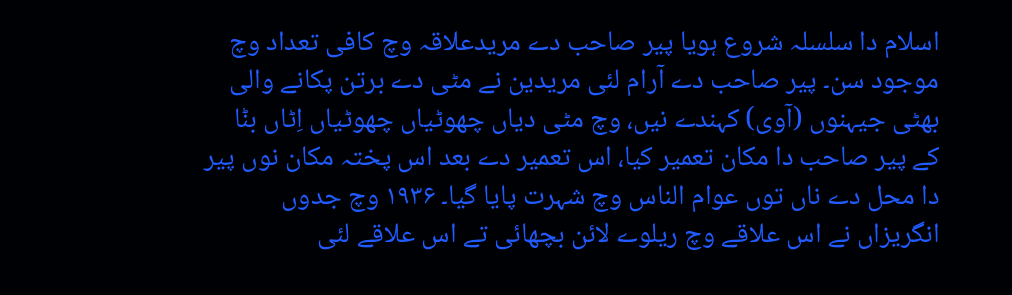اسلام دا سلسلہ شروع ہويا پیر صاحب دے مریدعلاقہ وچ کافی تعداد وچ موجود سن۔ پیر صاحب دے آرام لئی مریدین نے مٹی دے برتن پکانے والی بھٹی جیہنوں (آوی) کہندے نيں، وچ مٹی دیاں چھوٹیاں چھوٹیاں اِٹاں بݨا کے پیر صاحب دا مکان تعمیر کیا، اس تعمیر دے بعد اس پختہ مکان نوں پیر دا محل دے ناں توں عوام الناس وچ شہرت پایا گیا۔ ۱۹۳۶ وچ جدوں انگریزاں نے اس علاقے وچ ریلوے لائن بچھائی تے اس علاقے لئی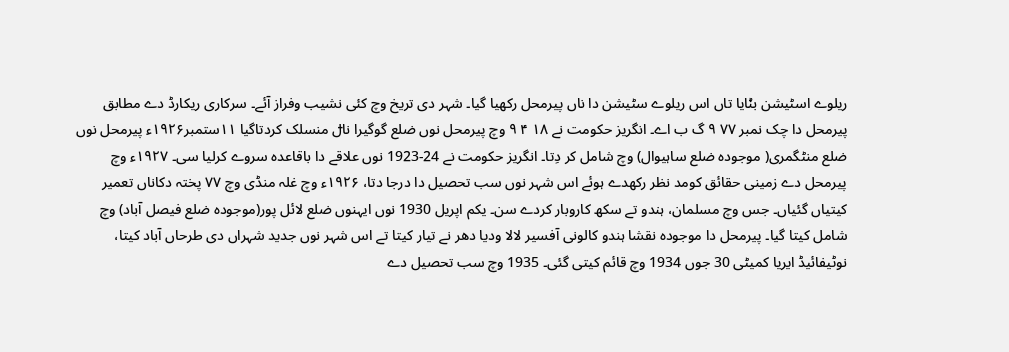ریلوے اسٹیشن بݨایا تاں اس ریلوے سٹیشن دا ناں پیرمحل رکھیا گیا۔ شہر دی تریخ وچ کئی نشیب وفراز آئے۔ سرکاری ریکارڈ دے مطابق پیرمحل دا چک نمبر ٧٧ ۹ گ ب اے۔ انگریز حکومت نے ۱۸ ۴ ۹ وچ پیرمحل نوں ضلع گوگیرا ناݪ منسلک کردتاگیا ۱۱ستمبر۱۹۲۶ء پیرمحل نوں ضلع منٹگمری( موجودہ ضلع ساہیوال) وچ شامل کر دِتا۔ انگریز حکومت نے 24-1923 نوں علاقے دا باقاعدہ سروے کرلیا سی۔ ۱۹۲٧ء وچ پیرمحل دے زمینی حقائق کومد نظر رکھدے ہوئے اس شہر نوں سب تحصیل دا درجا دتا، ۱۹۲۶ء وچ غلہ منڈی وچ ٧٧ پختہ دکاناں تعمیر کيتیاں گئیاں۔ جس وچ مسلمان، ہندو تے سکھ کاروبار کردے سن۔ یکم اپریل 1930 نوں ایہنوں ضلع لائل پور(موجودہ ضلع فیصل آباد) وچ شامل کيتا گیا۔ پیرمحل دا موجودہ نقشا ہندو کالونی آفسیر لالا ودیا دھر نے تیار کيتا تے اس شہر نوں جدید شہراں دی طرحاں آباد کیتا، نوٹیفائیڈ ایریا کمیٹی 30 جوں 1934 وچ قائم کیتی گئی۔ 1935 وچ سب تحصیل دے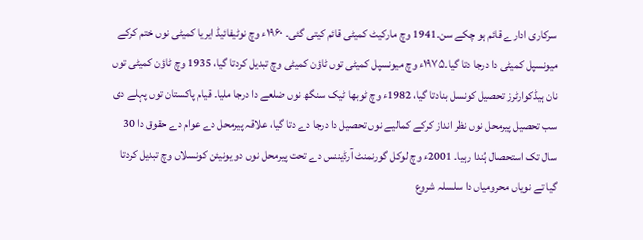سرکاری ادارے قائم ہو چکے سن۔1941 وچ مارکیٹ کمیٹی قائم کيتی گئی۔ ۱۹۶۰ء وچ نوٹیفائیڈ ایریا کمیٹی نوں ختم کرکے میونسپل کمیٹی دا درجا دتا گیا۔۱۹٧۵ء وچ میونسپل کمیٹی توں ٹاؤن کمیٹی وچ تبدیل کردتا گیا، 1935 وچ ٹاؤن کمیٹی توں نان ہیڈکوارٹرز تحصیل کونسل بنادتا گیا، 1982ء وچ ٹوبھا ٹیک سنگھ نوں ضلعے دا درجا ملیا۔ قیام پاکستان توں پہلے دی سب تحصیل پیرمحل نوں نظر انداز کرکے کمالیے نوں تحصیل دا درجا دے دتا گیا، علاقہ پیرمحل دے عوام دے حقوق دا 30 سال تک استحصال ہُندا رہیا۔ 2001ء وچ لوکل گورنمنٹ آرڈیننس دے تحت پیرمحل نوں دو یونیئن کونسلاں وچ تبدیل کردتا گیا تے نوياں محرومیاں دا سلسلہ شروع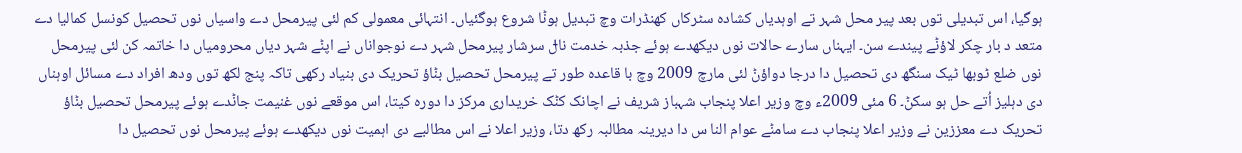ہوگيا، اس تبدیلی توں بعد پیر محل شہر تے اوہدیاں کشادہ سٹرکاں کھنڈرات وچ تبدیل ہوݨا شروع ہوگئياں۔ انتہائی معمولی کم لئی پیرمحل دے واسیاں نوں تحصیل کونسل کمالیا دے متعد د بار چکر لاؤݨے پیندے سن۔ ایہناں سارے حالات نوں دیکھدے ہوئے جذبہ خدمت ناݪ سرشار پیرمحل شہر دے نوجواناں نے اپݨے شہر دیاں محرومیاں دا خاتمہ کن لئی پیرمحل نوں ضلع ٹوبھا ٹیک سنگھ دی تحصیل دا درجا دواؤݨ لئی مارچ 2009 وچ با قاعدہ طور تے پیرمحل تحصیل بݨاؤ تحریک دی بنیاد رکھی تاکہ پنج لکھ توں ودھ افراد دے مسائل اوہناں دی دہلیز اُتے حل ہو سکݨ۔ 6 مئی 2009ء وچ وزیر اعلا پنجاب شہباز شریف نے اچانک کݨک خریداری مرکز دا دورہ کيتا، اس موقعے نوں غنیمت جاݨدے ہوئے پیرمحل تحصیل بݨاؤ تحریک دے معززین نے وزیر اعلا پنجاب دے سامݨے عوام النا س دا دیرینہ مطالبہ رکھ دتا، وزیر اعلا نے اس مطالبے دی اہمیت نوں دیکھدے ہوئے پیرمحل نوں تحصیل دا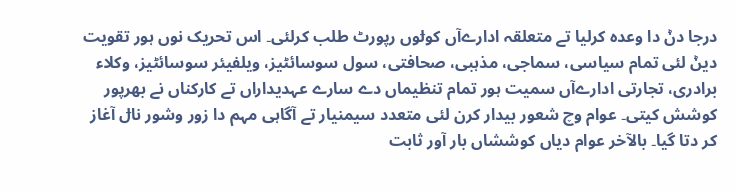درجا دݨ دا وعدہ کرليا تے متعلقہ ادارےآں کوݪوں رپورٹ طلب کرلئی۔ اس تحریک نوں ہور تقویت دیݨ لئی تمام سیاسی، سماجی، مذہبی، صحافتی، سول سوسائٹیز، ویلفیئر سوسائٹیز، وکلاء برادری، تجارتی ادارےآں سمیت ہور تمام تنظیماں دے سارے عہدیداراں تے کارکناں نے بھرپور کوشش کيتی۔ عوام وچ شعور بیدار کرن لئی متعدد سیمنیار تے آگاہی مہم دا زور وشور ناݪ آغاز کر دتا گیا۔ بالآخر عوام دیاں کوششاں بار آور ثابت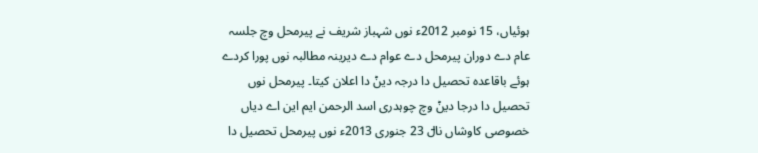ہوئیاں، 15 نومبر 2012ء نوں شہباز شریف نے پیرمحل وچ جلسہ عام دے دوران پیرمحل دے عوام دے دیرینہ مطالبہ نوں پورا کردے ہوئے باقاعدہ تحصیل دا درجہ دیݨ دا اعلان کیتا۔ پیرمحل نوں تحصیل دا درجا دیݨ وچ چوہدری اسد الرحمن ایم این اے دیاں خصوصی کاوشاں ناݪ 23 جنوری 2013ء نوں پیرمحل تحصیل دا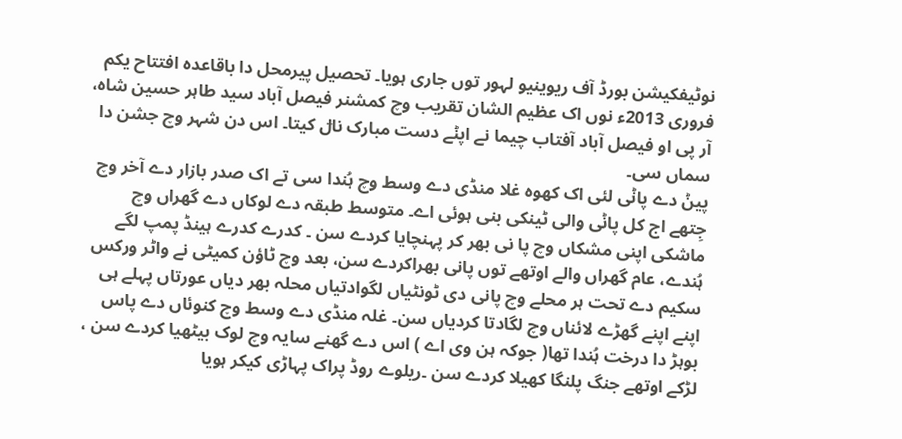نوٹیفکیشن بورڈ آف ریوینیو لہور توں جاری ہويا۔ تحصیل پیرمحل دا باقاعدہ افتتاح یکم فروری 2013ء نوں اک عظیم الشان تقریب وچ کمشنر فیصل آباد سید طاہر حسین شاہ، آر پی او فیصل آباد آفتاب چیما نے اپݨے دست مبارک ناݪ کیتا۔ اس دن شہر وچ جشن دا سماں سی۔
پیݨ دے پاݨی لئی اک کھوہ غلا منڈی دے وسط وچ ہُندا سی تے اک صدر بازار دے آخر وچ جِتھے اج کل پاݨی والی ٹینکی بنی ہوئی اے۔ متوسط طبقہ دے لوکاں دے گھراں وچ ماشکی اپنی مشکاں وچ پا نی بھر کر پہنچایا کردے سن ۔ کدرے کدرے ہینڈ پمپ لگے ہُندے، عام گھراں والے اوتھے توں پانی بھراکردے سن، بعد وچ ٹاؤن کمیٹی نے واٹر ورکس سکیم دے تحت ہر محلے وچ پانی دی ٹونٹیاں لگوادتیاں محلہ بھر دیاں عورتاں پہلے ہی اپنے اپنے گھڑے لائناں وچ لگادتا کردیاں سن۔ غلہ منڈی دے وسط وچ کنوئاں دے پاس بوہڑ دا درخت ہُندا تھا( جوکہ ہن وی اے ) اس دے گھنے سایہ وچ لوک بیٹھیا کردے سن ، لڑکے اوتھے جنگ پلنگا کھیلا کردے سن ۔ریلوے روڈ پراک پہاڑی کیکر ہويا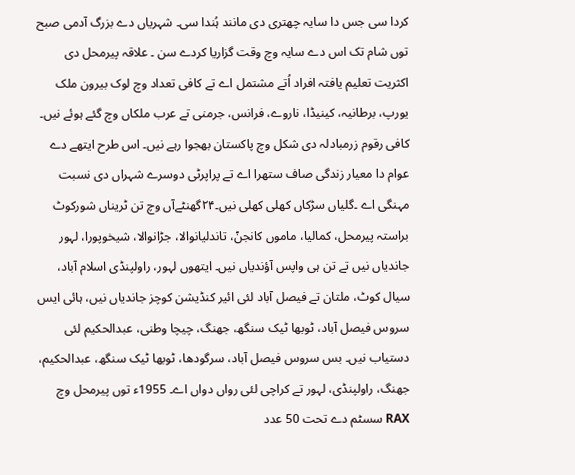کردا سی جس دا سایہ چھتری دی مانند ہُندا سی۔ شہریاں دے بزرگ آدمی صبح توں شام تک اس دے سایہ وچ وقت گزاریا کردے سن ۔ علاقہ پیرمحل دی اکثریت تعلیم یافتہ افراد اُتے مشتمل اے تے کافی تعداد وچ لوک بیرون ملک یورپ، برطانیہ، کینیڈا، ناروے، فرانس، جرمنی تے عرب ملکاں وچ گئے ہوئے نيں۔ کافی رقوم زرمبادلہ دی شکل وچ پاکستان بھجوا رہے نيں۔ اس طرح ایتھے دے عوام دا معیار زندگی صاف ستھرا اے تے پراپرٹی دوسرے شہراں دی نسبت مہنگی اے ۔گلیاں سڑکاں کھلی کھلی نيں۔۲۴گھنٹےآں وچ تن ٹریناں شورکوٹ براستہ پیرمحل، کمالیا، ماموں کانجݨ، تاندلیانوالا، جڑانوالا، شیخوپورا، لہور جاندیاں نيں تے تن ہی واپس آؤندیاں نيں۔ ایتھوں لہور، راولپنڈی اسلام آباد، سیال کوٹ، ملتان تے فیصل آباد لئی ائیر کنڈیشن کوچز جاندیاں نيں، ہائی ایس سروس فیصل آباد، ٹوبھا ٹیک سنگھ، جھنگ، چیچا وطنی، عبدالحکیم لئی دستیاب نیں۔ بس سروس فیصل آباد، سرگودھا، ٹوبھا ٹیک سنگھ، عبدالحکیم، جھنگ، راولپنڈی، لہور تے کراچی لئی رواں دواں اے۔ 1955ء توں پیرمحل وچ RAX سسٹم دے تحت 50 عدد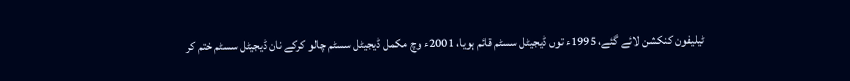ٹیلیفون کنکشن لائے گئے، 1995ء توں ڈیجیٹل سسٹم قائم ہويا، 2001ء وچ مکمل ڈیجیٹل سسٹم چالو کرکے نان ڈیجیٹل سسٹم ختم کر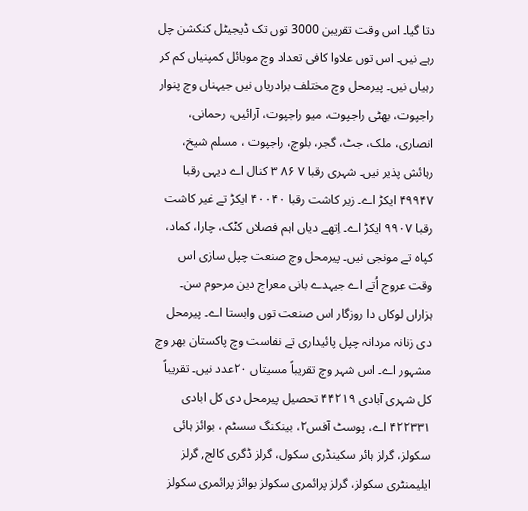دتا گیا۔ اس وقت تقریبن 3000 توں تک ڈیجیٹل کنکشن چل رہے نيں۔ اس توں علاوا کافی تعداد وچ موبائل کمپنیاں کم کر رہیاں نيں۔ پیرمحل وچ مختلف برادریاں نيں جیہناں وچ پنوار راجپوت، بھٹی راجپوت، میو راجپوت، آرائیں، رحمانی، انصاری، ملک، جٹ، گجر، بلوچ، راجپوت ، مسلم شیخ، رہائش پذیر نيں۔ شہری رقبا ٧ ۸۶ ۳ کنال اے دیہی رقبا ۴۹۹۴٧ ایکڑ اے۔ زیر کاشت رقبا ۴۰۰۴۰ ایکڑ تے غیر کاشت رقبا ۹۹۰٧ ایکڑ اے۔ اِتھے دیاں اہم فصلاں کݨک، چارا، کماد، کپاہ تے مونجی نيں۔ پیرمحل وچ صنعت چپل سازی اس وقت عروج اُتے اے جیہدے بانی معراج دین مرحوم سن۔ ہزاراں لوکاں دا روزگار اس صنعت توں وابستا اے۔ پیرمحل دی زنانہ مردانہ چپل پائیداری تے نفاست وچ پاکستان بھر وچ مشہور اے۔ اس شہر وچ تقریباً مسیتاں ۲۰عدد نیں۔ تقریباً کل شہری آبادی ۴۴۲۱۹ تحصیل پیرمحل دی کل ابادی ۴۲۲۳۳۱ اے، پوسٹ آفس۲، بینکنگ سسٹم ، بوائز ہائی سکولز، گرلز ہائر سکینڈری سکول، گرلز ڈگری کالج, گرلز ایلیمنٹری سکولز، گرلز پرائمری سکولز بوائز پرائمری سکولز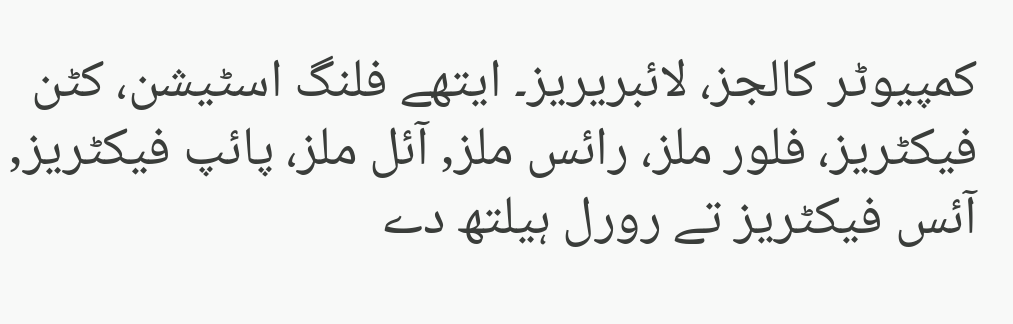کمپیوٹر کالجز، لائبریریز۔ ایتھے فلنگ اسٹیشن، کٹن فیکٹریز، فلور ملز، رائس ملز, آئل ملز، پائپ فیکٹریز, آئس فیکٹریز تے رورل ہیلتھ دے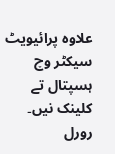علاوہ پرائیویٹ سیکٹر وچ ہسپتال تے کلینک نيں۔ رورل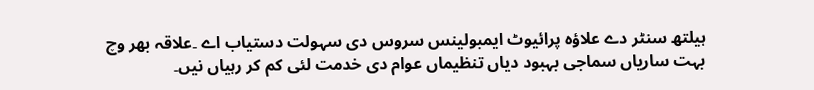ہیلتھ سنٹر دے علاؤہ پرائیوٹ ایمبولینس سروس دی سہولت دستیاب اے ۔علاقہ بھر وچ بہت ساریاں سماجی بہبود دیاں تنظیماں عوام دی خدمت لئی کم کر رہیاں نيں۔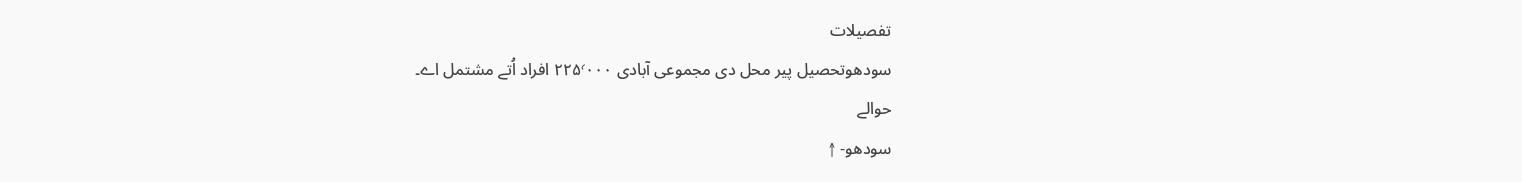تفصیلات
سودھوتحصیل پیر محل دی مجموعی آبادی ۲۲۵٬۰۰۰ افراد اُتے مشتمل اے۔
حوالے
سودھو- ↑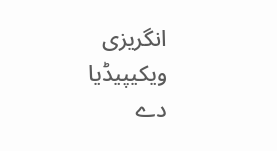انگریزی ویکیپیڈیا دے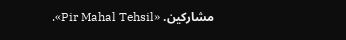مشارکین. «Pir Mahal Tehsil».